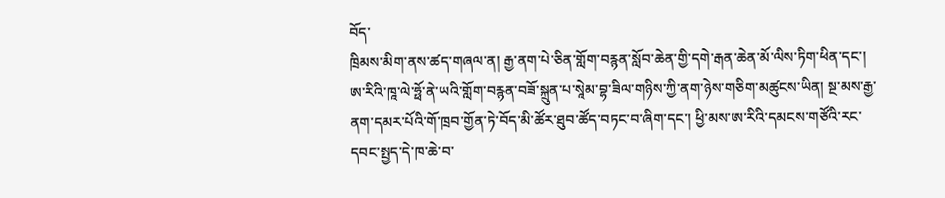བོད་
ཁྲིམས་མིག་ནས་ཚད་གཞལ་ན། རྒྱ་ནག་པེ་ཅིན་གློག་བརྙན་སློབ་ཆེན་གྱི་དགེ་རྒན་ཆེན་མོ་ལིས་ཏིག་ཕིན་དང་། ཨ་རིའི་ཁཱ་ལེ་ཧྥོ་ནེ་ཡའི་གློག་བརྙན་བཟོ་སྐྲུན་པ་སཱེམ་བྷ་ཟིལ་གཉིས་ཀྱི་ནག་ཉེས་གཅིག་མཚུངས་ཡིན། སྔ་མས་རྒྱ་ནག་དམར་པོའི་གོ་ཁྲབ་གྱོན་ཏེ་བོད་མི་ཚོར་ཐུབ་ཚོད་བཏང་བ་ཞིག་དང་། ཕྱི་མས་ཨ་རིའི་དམངས་གཙོའི་རང་དབང་སྤྱད་དེ་ཁ་ཆེ་བ་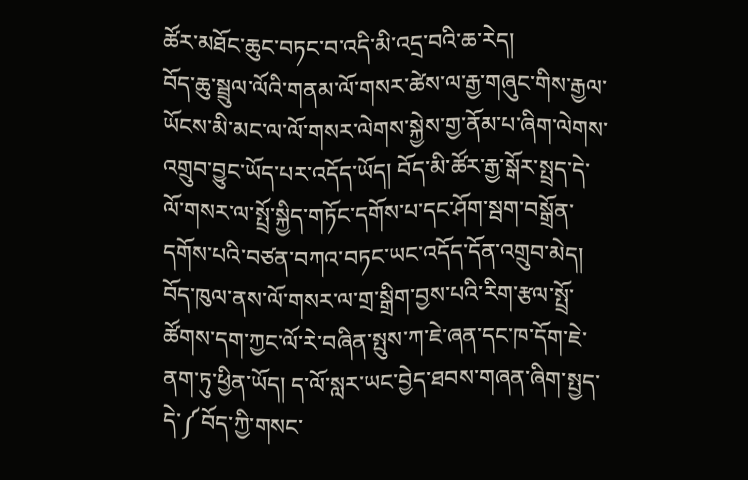ཚོར་མཐོང་ཆུང་བཏང་བ་འདི་མི་འདྲ་བའི་ཆ་རེད།
བོད་ཆུ་སྦྲུལ་ལོའི་གནམ་ལོ་གསར་ཚེས་ལ་རྒྱ་གཞུང་གིས་རྒྱལ་ཡོངས་མི་མང་ལ་ལོ་གསར་ལེགས་སྐྱེས་གྱ་ནོམ་པ་ཞིག་ལེགས་འགྲུབ་བྱུང་ཡོད་པར་འདོད་ཡོད། བོད་མི་ཚོར་རྒྱ་སྒོར་སྤྲད་དེ་ལོ་གསར་ལ་སྤྲོ་སྐྱིད་གཏོང་དགོས་པ་དང་ཤོག་སྦག་བསྒྲོན་དགོས་པའི་བཙན་བཀའ་བཏང་ཡང་འདོད་དོན་འགྲུབ་མེད། བོད་ཁུལ་ནས་ལོ་གསར་ལ་གྲ་སྒྲིག་བྱས་པའི་རིག་རྩལ་སྤྲོ་ཚོགས་དག་ཀྱང་ལོ་རེ་བཞིན་སྤུས་ཀ་ཇེ་ཞན་དང་ཁ་དོག་ཇེ་ནག་ཏུ་ཕྱིན་ཡོད། ད་ལོ་སླར་ཡང་བྱེད་ཐབས་གཞན་ཞིག་སྤྱད་དེ་༼བོད་ཀྱི་གསང་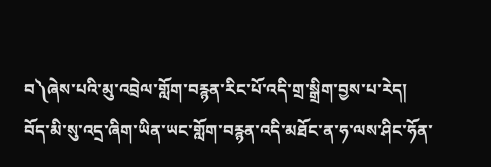བ༽ཞེས་པའི་མུ་འབྲེལ་གློག་བརྙན་རིང་པོ་འདི་གྲ་སྒྲིག་བྱས་པ་རེད།
བོད་མི་སུ་འདྲ་ཞིག་ཡིན་ཡང་གློག་བརྙན་འདི་མཐོང་ན་ཧ་ལས་ཤིང་ཧོན་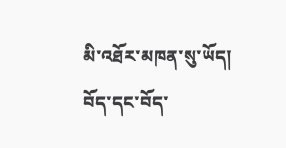མི་འཐོར་མཁན་སུ་ཡོད། བོད་དང་བོད་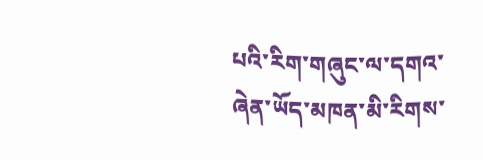པའི་རིག་གཞུང་ལ་དགའ་ཞེན་ཡོད་མཁན་མི་རིགས་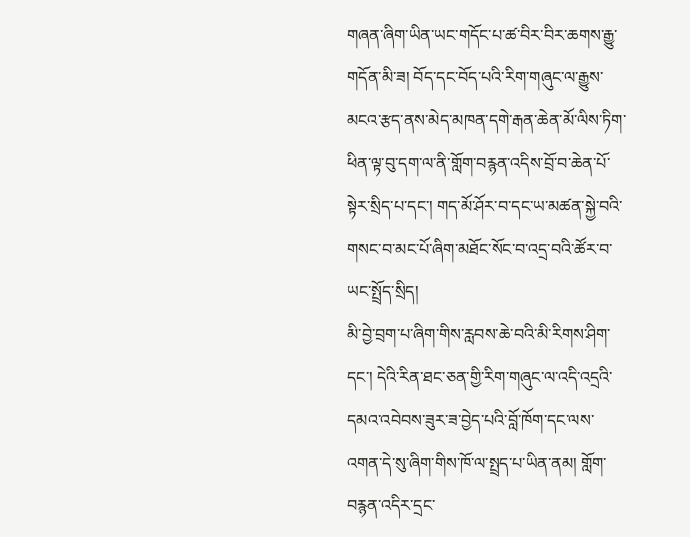གཞན་ཞིག་ཡིན་ཡང་གདོང་པ་ཚ་བིར་བིར་ཆགས་རྒྱུ་གདོན་མི་ཟ། བོད་དང་བོད་པའི་རིག་གཞུང་ལ་རྒྱུས་མངའ་རྩད་ནས་མེད་མཁན་དགེ་རྒན་ཆེན་མོ་ལིས་ཏིག་ཕིན་ལྟ་བུ་དག་ལ་ནི་གློག་བརྙན་འདིས་བྲོ་བ་ཆེན་པོ་སྟེར་སྲིད་པ་དང་། གད་མོ་ཤོར་བ་དང་ཡ་མཚན་སྐྱེ་བའི་གསང་བ་མང་པོ་ཞིག་མཐོང་སོང་བ་འདྲ་བའི་ཚོར་བ་ཡང་སྤྲོད་སྲིད།
མི་བྱེ་བྲག་པ་ཞིག་གིས་རླབས་ཆེ་བའི་མི་རིགས་ཤིག་དང་། དེའི་རིན་ཐང་ཅན་གྱི་རིག་གཞུང་ལ་འདི་འདྲའི་དམའ་འབེབས་ཟུར་ཟ་བྱེད་པའི་བློ་ཁོག་དང་ལས་འགན་དེ་སུ་ཞིག་གིས་ཁོ་ལ་སྤྲད་པ་ཡིན་ནམ། གློག་བརྙན་འདིར་དྲང་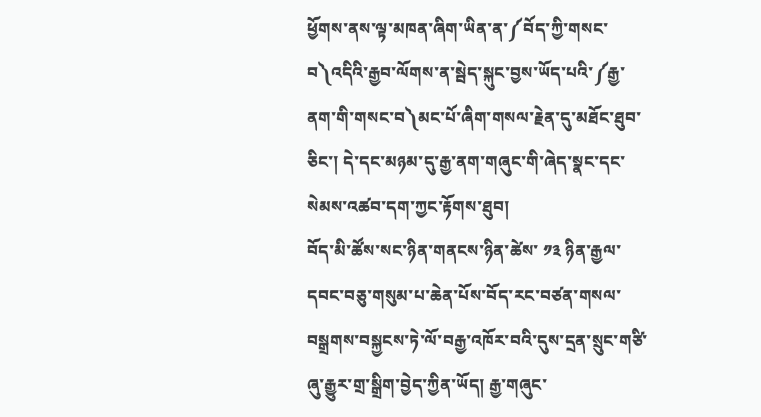ཕྱོགས་ནས་ལྟ་མཁན་ཞིག་ཡིན་ན་༼བོད་ཀྱི་གསང་བ༽འདིའི་རྒྱབ་ལོགས་ན་སྦེད་སྐུང་བྱས་ཡོད་པའི་༼རྒྱ་ནག་གི་གསང་བ༽མང་པོ་ཞིག་གསལ་རྗེན་དུ་མཐོང་ཐུབ་ཅིང་། དེ་དང་མཉམ་དུ་རྒྱ་ནག་གཞུང་གི་ཞེད་སྣང་དང་སེམས་འཚབ་དག་ཀྱང་རྟོགས་ཐུབ།
བོད་མི་ཚོས་སང་ཉིན་གནངས་ཉིན་ཚེས་ ༡༣ ཉིན་རྒྱལ་དབང་བཅུ་གསུམ་པ་ཆེན་པོས་བོད་རང་བཙན་གསལ་བསྒྲགས་བསྐྱངས་ཏེ་ལོ་བརྒྱ་འཁོར་བའི་དུས་དྲན་སྲུང་གཙི་ཞུ་རྒྱུར་གྲ་སྒྲིག་བྱེད་ཀྱིན་ཡོད། རྒྱ་གཞུང་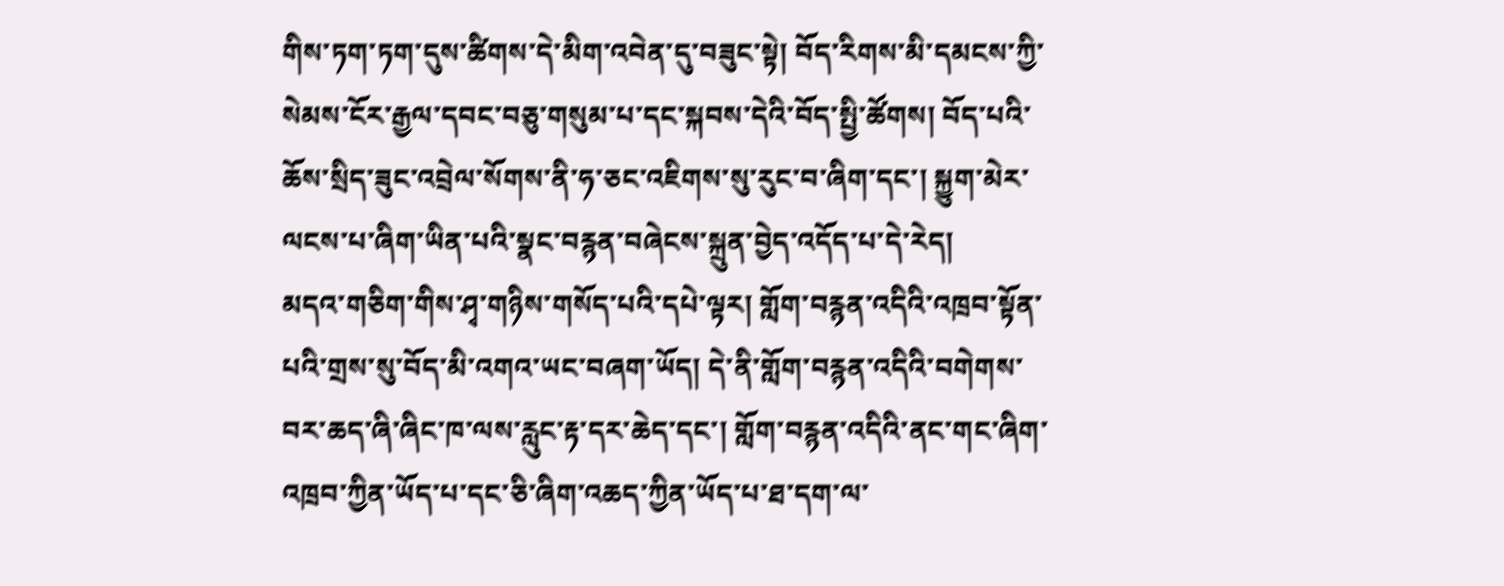གིས་ཏག་ཏག་དུས་ཚིགས་དེ་མིག་འབེན་དུ་བཟུང་སྟེ། བོད་རིགས་མི་དམངས་ཀྱི་སེམས་ངོར་རྒྱལ་དབང་བཅུ་གསུམ་པ་དང་སྐབས་དེའི་བོད་སྤྱི་ཚོགས། བོད་པའི་ཆོས་སྲིད་ཟུང་འབྲེལ་སོགས་ནི་ཧ་ཅང་འཇིགས་སུ་རུང་བ་ཞིག་དང་། སྐྱུག་མེར་ལངས་པ་ཞིག་ཡིན་པའི་སྣང་བརྙན་བཞེངས་སྐྲུན་བྱེད་འདོད་པ་དེ་རེད།
མདའ་གཅིག་གིས་ཤྭ་གཉིས་གསོད་པའི་དཔེ་ལྟར། གློག་བརྙན་འདིའི་འཁྲབ་སྟོན་པའི་གྲས་སུ་བོད་མི་འགའ་ཡང་བཞག་ཡོད། དེ་ནི་གློག་བརྙན་འདིའི་བགེགས་བར་ཆད་ཞི་ཞིང་ཁ་ལས་རླུང་རྟ་དར་ཆེད་དང་། གློག་བརྙན་འདིའི་ནང་གང་ཞིག་འཁྲབ་ཀྱིན་ཡོད་པ་དང་ཅི་ཞིག་འཆད་ཀྱིན་ཡོད་པ་ཐ་དག་ལ་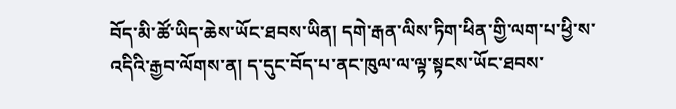བོད་མི་ཚོ་ཡིད་ཆེས་ཡོང་ཐབས་ཡིན། དགེ་རྒན་ལིས་ཏིག་ཕིན་གྱི་ལག་པ་ཕྱི་ས་འདིའི་རྒྱབ་ལོགས་ན། ད་དུང་བོད་པ་ནང་ཁུལ་ལ་ལྟ་སྟངས་ཡོང་ཐབས་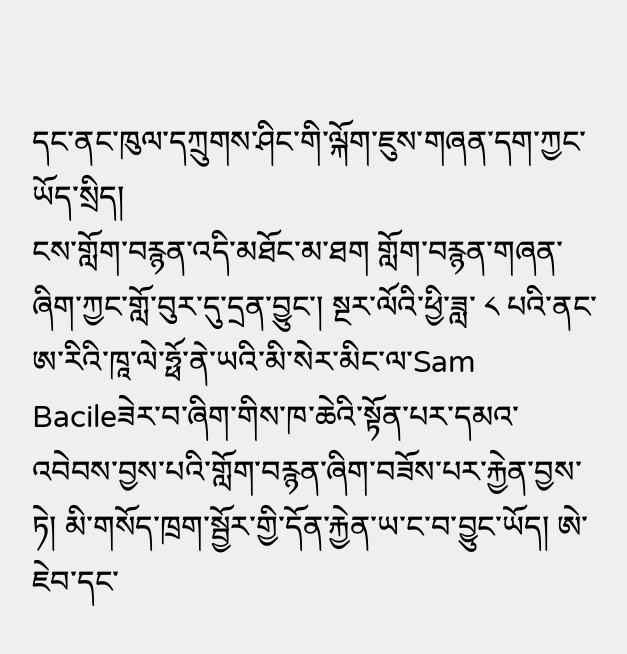དང་ནང་ཁུལ་དཀྲུགས་ཤིང་གི་ལྐོག་ཇུས་གཞན་དག་ཀྱང་ཡོད་སྲིད།
ངས་གློག་བརྙན་འདི་མཐོང་མ་ཐག གློག་བརྙན་གཞན་ཞིག་ཀྱང་གློ་བུར་དུ་དྲན་བྱུང་། སྔར་ལོའི་ཕྱི་ཟླ་ ༨ པའི་ནང་ཨ་རིའི་ཁཱ་ལེ་ཧྥོ་ནེ་ཡའི་མི་སེར་མིང་ལ་Sam Bacileཟེར་བ་ཞིག་གིས་ཁ་ཆེའི་སྟོན་པར་དམའ་འབེབས་བྱས་པའི་གློག་བརྙན་ཞིག་བཟོས་པར་རྐྱེན་བྱས་ཏེ། མི་གསོད་ཁྲག་སྦྱོར་གྱི་དོན་རྐྱེན་ཡ་ང་བ་བྱུང་ཡོད། ཨེ་ཇེབ་དང་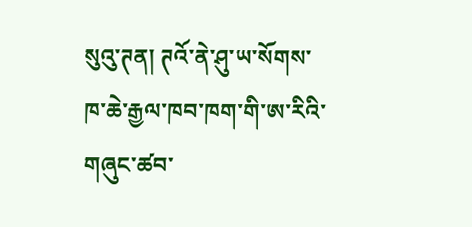སུའུ་ཊན། ཊའོ་ནེ་ཤུ་ཡ་སོགས་ཁ་ཆེ་རྒྱལ་ཁབ་ཁག་གི་ཨ་རིའི་གཞུང་ཚབ་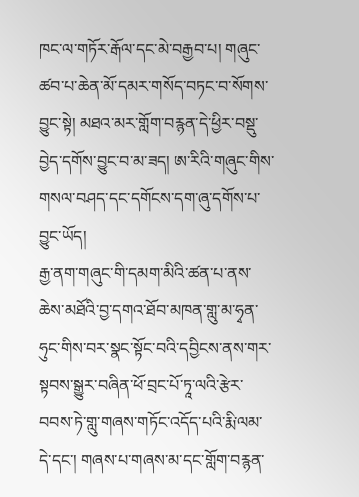ཁང་ལ་གཏོར་རྒོལ་དང་མེ་བརྒྱབ་པ། གཞུང་ཚབ་པ་ཆེན་མོ་དམར་གསོད་བཏང་བ་སོགས་བྱུང་སྟེ། མཐའ་མར་གློག་བརྙན་དེ་ཕྱིར་བསྡུ་བྱེད་དགོས་བྱུང་བ་མ་ཟད། ཨ་རིའི་གཞུང་གིས་གསལ་བཤད་དང་དགོངས་དག་ཞུ་དགོས་པ་བྱུང་ཡོད།
རྒྱ་ནག་གཞུང་གི་དམག་མིའི་ཚན་པ་ནས་ཆེས་མཐོའི་བྱ་དགའ་ཐོབ་མཁན་གླུ་མ་ཧྭན་ཧུང་གིས་བར་སྣང་སྟོང་བའི་དབྱིངས་ནས་གར་སྟབས་སྒྱུར་བཞིན་ཕོ་བྲང་པོ་ཏཱ་ལའི་རྩེར་བབས་ཏེ་གླུ་གཞས་གཏོང་འདོད་པའི་རྨི་ལམ་དེ་དང་། གཞས་པ་གཞས་མ་དང་གློག་བརྙན་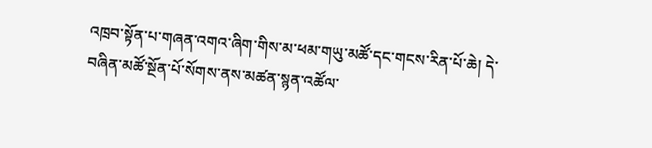འཁྲབ་སྟོན་པ་གཞན་འགའ་ཞིག་གིས་མ་ཕམ་གཡུ་མཚོ་དང་གངས་རིན་པོ་ཆེ། དེ་བཞིན་མཚོ་སྔོན་པོ་སོགས་ནས་མཚན་སྙན་འཚོལ་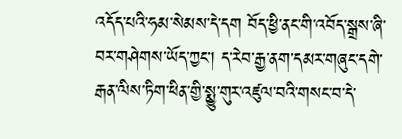འདོད་པའི་ཧམ་སེམས་དེ་དག བོད་ཕྱི་ནང་གི་འབོད་སྒྲས་ཞི་བར་གཤེགས་ཡོད་ཀྱང་། ད་རེབ་རྒྱ་ནག་དམར་གཞུང་དགེ་རྒན་ལིས་ཏིག་ཕིན་གྱི་སྨྱུ་གུར་འཛུལ་བའི་གསང་བ་དེ་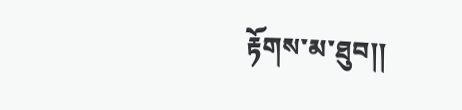རྟོགས་མ་ཐུབ།།